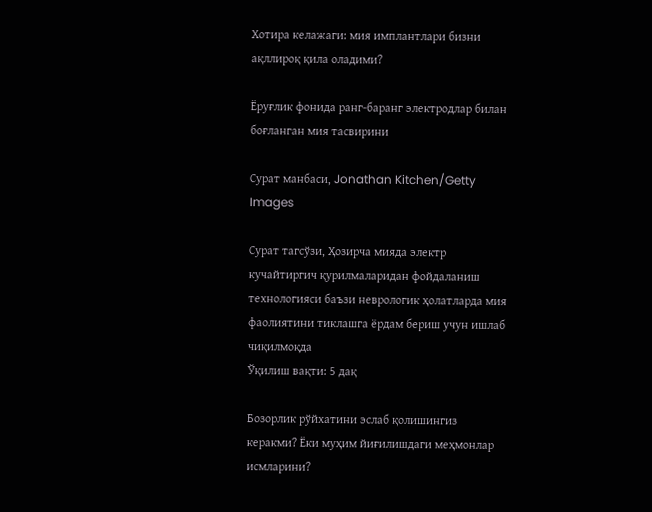Хотира келажаги: мия имплантлари бизни ақллироқ қила оладими?

Ёруғлик фонида ранг-баранг электродлар билан боғланган мия тасвирини

Сурат манбаси, Jonathan Kitchen/Getty Images

Сурат тагсўзи, Ҳозирча мияда электр кучайтиргич қурилмаларидан фойдаланиш технологияси баъзи неврологик ҳолатларда мия фаолиятини тиклашга ёрдам бериш учун ишлаб чиқилмоқда
Ўқилиш вақти: 5 дақ

Бозорлик рўйхатини эслаб қолишингиз керакми? Ёки муҳим йиғилишдаги меҳмонлар исмларини?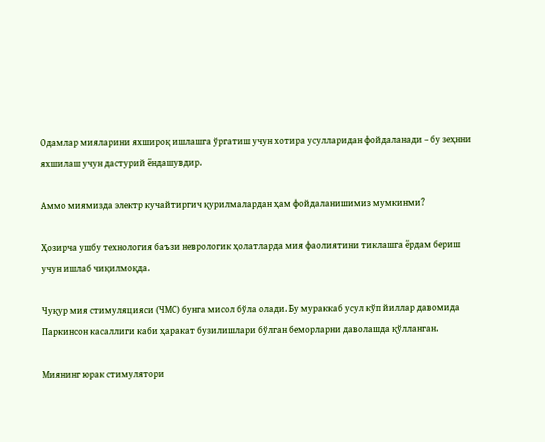Одамлар мияларини яхшироқ ишлашга ўргатиш учун хотира усулларидан фойдаланади – бу зеҳнни яхшилаш учун дастурий ёндашувдир.

Аммо миямизда электр кучайтиргич қурилмалардан ҳам фойдаланишимиз мумкинми?

Ҳозирча ушбу технология баъзи неврологик ҳолатларда мия фаолиятини тиклашга ёрдам бериш учун ишлаб чиқилмоқда.

Чуқур мия стимуляцияси (ЧМС) бунга мисол бўла олади. Бу мураккаб усул кўп йиллар давомида Паркинсон касаллиги каби ҳаракат бузилишлари бўлган беморларни даволашда қўлланган.

Миянинг юрак стимулятори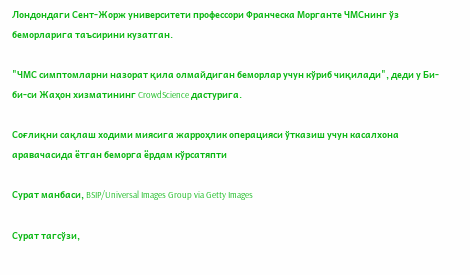Лондондаги Сент-Жорж университети профессори Франческа Морганте ЧМСнинг ўз беморларига таъсирини кузатган.

"ЧМС симптомларни назорат қила олмайдиган беморлар учун кўриб чиқилади", деди у Би-би-си Жаҳон хизматининг CrowdScience дастурига.

Соғлиқни сақлаш ходими миясига жарроҳлик операцияси ўтказиш учун касалхона аравачасида ётган беморга ёрдам кўрсатяпти

Сурат манбаси, BSIP/Universal Images Group via Getty Images

Сурат тагсўзи,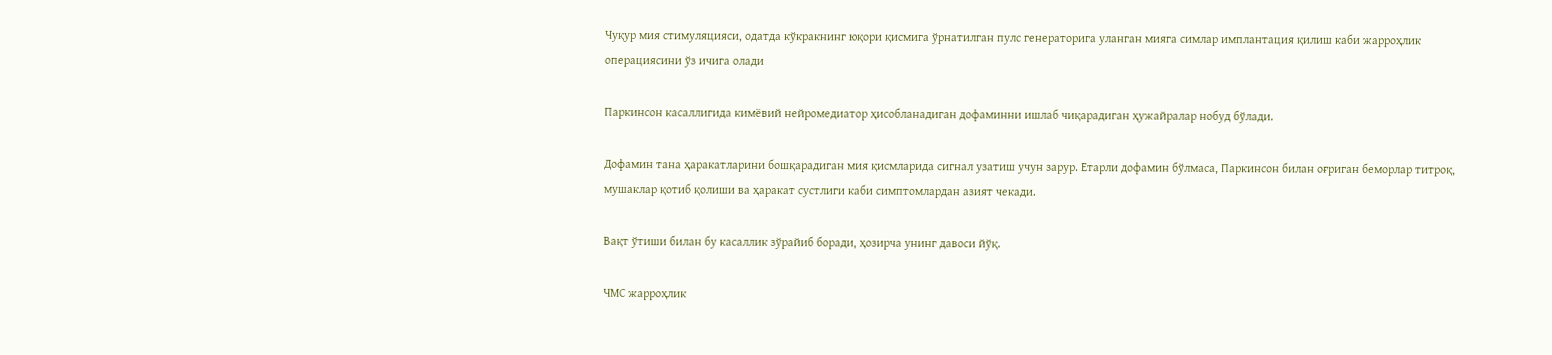Чуқур мия стимуляцияси, одатда кўкракнинг юқори қисмига ўрнатилган пулс генераторига уланган мияга симлар имплантация қилиш каби жарроҳлик операциясини ўз ичига олади

Паркинсон касаллигида кимёвий нейромедиатор ҳисобланадиган дофаминни ишлаб чиқарадиган ҳужайралар нобуд бўлади.

Дофамин тана ҳаракатларини бошқарадиган мия қисмларида сигнал узатиш учун зарур. Етарли дофамин бўлмаса, Паркинсон билан оғриган беморлар титроқ, мушаклар қотиб қолиши ва ҳаракат сустлиги каби симптомлардан азият чекади.

Вақт ўтиши билан бу касаллик зўрайиб боради, ҳозирча унинг давоси йўқ.

ЧМС жарроҳлик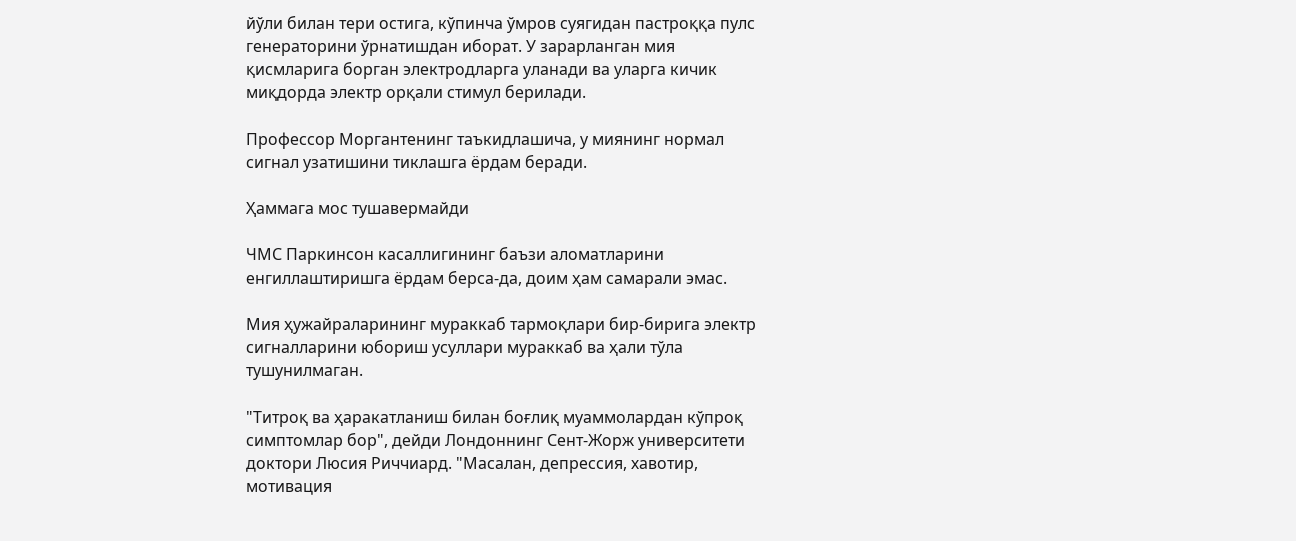йўли билан тери остига, кўпинча ўмров суягидан пастроққа пулс генераторини ўрнатишдан иборат. У зарарланган мия қисмларига борган электродларга уланади ва уларга кичик миқдорда электр орқали стимул берилади.

Профессор Моргантенинг таъкидлашича, у миянинг нормал сигнал узатишини тиклашга ёрдам беради.

Ҳаммага мос тушавермайди

ЧМС Паркинсон касаллигининг баъзи аломатларини енгиллаштиришга ёрдам берса-да, доим ҳам самарали эмас.

Мия ҳужайраларининг мураккаб тармоқлари бир-бирига электр сигналларини юбориш усуллари мураккаб ва ҳали тўла тушунилмаган.

"Титроқ ва ҳаракатланиш билан боғлиқ муаммолардан кўпроқ симптомлар бор", дейди Лондоннинг Сент-Жорж университети доктори Люсия Риччиард. "Масалан, депрессия, хавотир, мотивация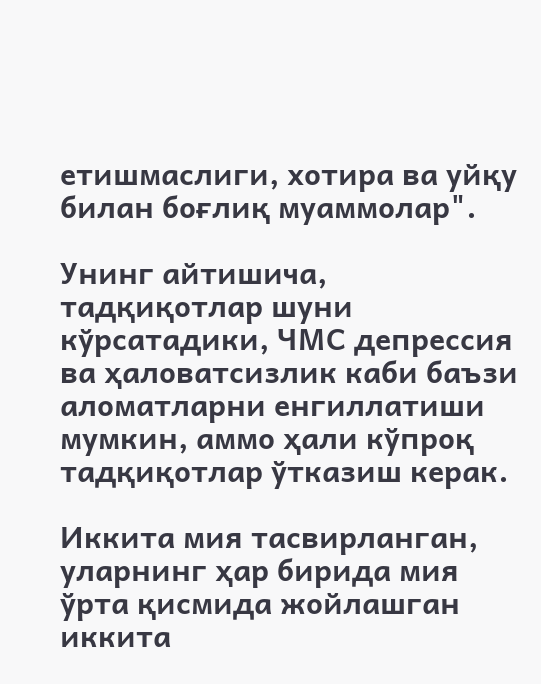етишмаслиги, хотира ва уйқу билан боғлиқ муаммолар".

Унинг айтишича, тадқиқотлар шуни кўрсатадики, ЧМС депрессия ва ҳаловатсизлик каби баъзи аломатларни енгиллатиши мумкин, аммо ҳали кўпроқ тадқиқотлар ўтказиш керак.

Иккита мия тасвирланган, уларнинг ҳар бирида мия ўрта қисмида жойлашган иккита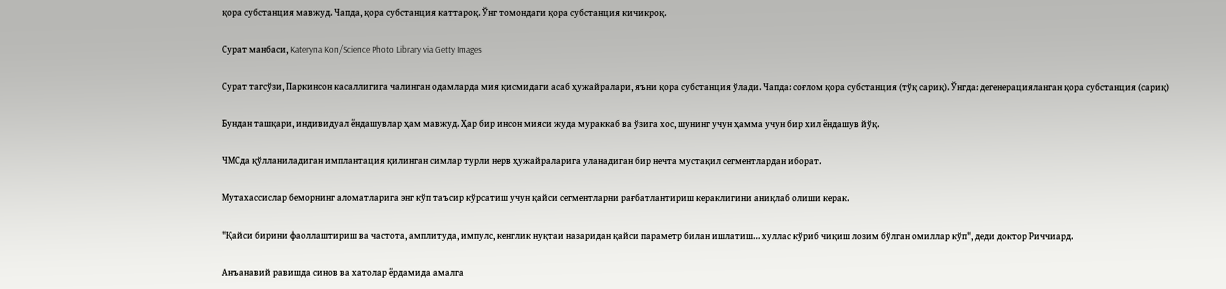қора субстанция мавжуд. Чапда, қора субстанция каттароқ. Ўнг томондаги қора субстанция кичикроқ.

Сурат манбаси, Kateryna Kon/Science Photo Library via Getty Images

Сурат тагсўзи, Паркинсон касаллигига чалинган одамларда мия қисмидаги асаб ҳужайралари, яъни қора субстанция ўлади. Чапда: соғлом қора субстанция (тўқ сариқ). Ўнгда: дегенерацияланган қора субстанция (сариқ)

Бундан ташқари, индивидуал ёндашувлар ҳам мавжуд. Ҳар бир инсон мияси жуда мураккаб ва ўзига хос, шунинг учун ҳамма учун бир хил ёндашув йўқ.

ЧМСда қўлланиладиган имплантация қилинган симлар турли нерв ҳужайраларига уланадиган бир нечта мустақил сегментлардан иборат.

Мутахассислар беморнинг аломатларига энг кўп таъсир кўрсатиш учун қайси сегментларни рағбатлантириш кераклигини аниқлаб олиши керак.

"Қайси бирини фаоллаштириш ва частота, амплитуда, импулс, кенглик нуқтаи назаридан қайси параметр билан ишлатиш… хуллас кўриб чиқиш лозим бўлган омиллар кўп", деди доктор Риччиард.

Анъанавий равишда синов ва хатолар ёрдамида амалга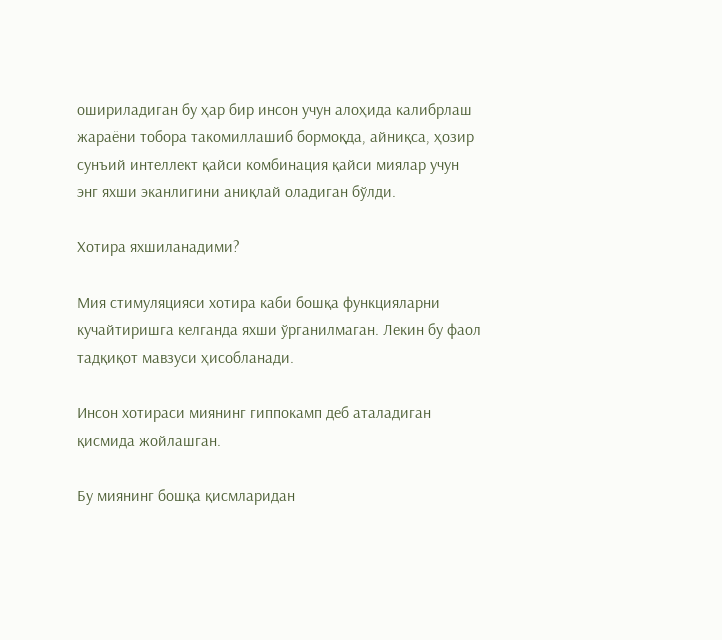ошириладиган бу ҳар бир инсон учун алоҳида калибрлаш жараёни тобора такомиллашиб бормоқда, айниқса, ҳозир сунъий интеллект қайси комбинация қайси миялар учун энг яхши эканлигини аниқлай оладиган бўлди.

Хотира яхшиланадими?

Мия стимуляцияси хотира каби бошқа функцияларни кучайтиришга келганда яхши ўрганилмаган. Лекин бу фаол тадқиқот мавзуси ҳисобланади.

Инсон хотираси миянинг гиппокамп деб аталадиган қисмида жойлашган.

Бу миянинг бошқа қисмларидан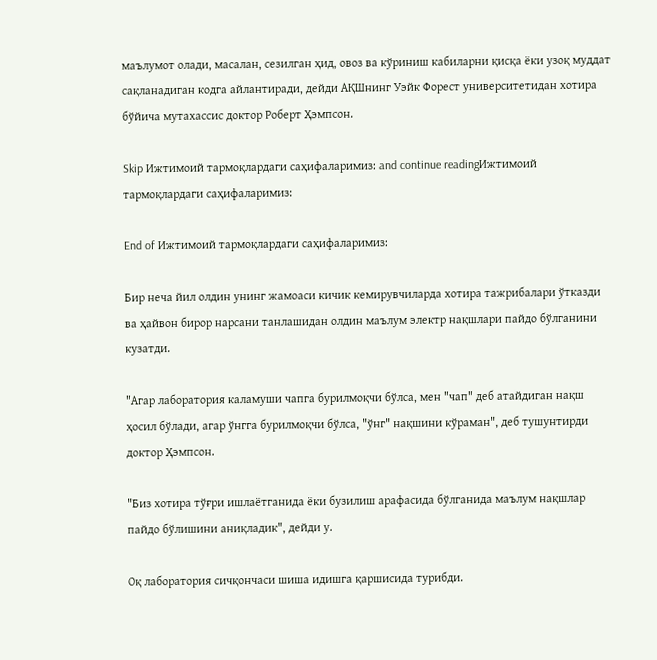маълумот олади, масалан, сезилган ҳид, овоз ва кўриниш кабиларни қисқа ёки узоқ муддат сақланадиган кодга айлантиради, дейди АҚШнинг Уэйк Форест университетидан хотира бўйича мутахассис доктор Роберт Ҳэмпсон.

Skip Ижтимоий тармоқлардаги саҳифаларимиз: and continue readingИжтимоий тармоқлардаги саҳифаларимиз:

End of Ижтимоий тармоқлардаги саҳифаларимиз:

Бир неча йил олдин унинг жамоаси кичик кемирувчиларда хотира тажрибалари ўтказди ва ҳайвон бирор нарсани танлашидан олдин маълум электр нақшлари пайдо бўлганини кузатди.

"Агар лаборатория каламуши чапга бурилмоқчи бўлса, мен "чап" деб атайдиган нақш ҳосил бўлади, агар ўнгга бурилмоқчи бўлса, "ўнг" нақшини кўраман", деб тушунтирди доктор Ҳэмпсон.

"Биз хотира тўғри ишлаётганида ёки бузилиш арафасида бўлганида маълум нақшлар пайдо бўлишини аниқладик", дейди у.

Оқ лаборатория сичқончаси шиша идишга қаршисида турибди.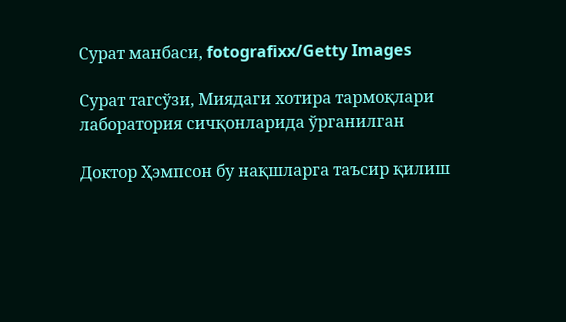Сурат манбаси, fotografixx/Getty Images

Сурат тагсўзи, Миядаги хотира тармоқлари лаборатория сичқонларида ўрганилган

Доктор Ҳэмпсон бу нақшларга таъсир қилиш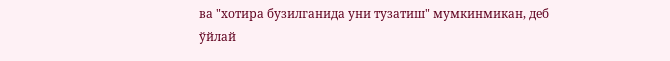ва "хотира бузилганида уни тузатиш" мумкинмикан, деб ўйлай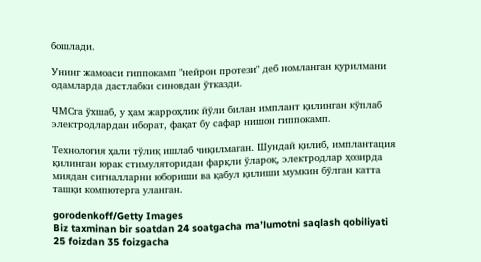бошлади.

Унинг жамоаси гиппокамп "нейрон протези" деб номланган қурилмани одамларда дастлабки синовдан ўтказди.

ЧМСга ўхшаб, у ҳам жарроҳлик йўли билан имплант қилинган кўплаб электродлардан иборат, фақат бу сафар нишон гиппокамп.

Технология ҳали тўлиқ ишлаб чиқилмаган. Шундай қилиб, имплантация қилинган юрак стимуляторидан фарқли ўлароқ, электродлар ҳозирда миядан сигналларни юбориши ва қабул қилиши мумкин бўлган катта ташқи компютерга уланган.

gorodenkoff/Getty Images
Biz taxminan bir soatdan 24 soatgacha ma’lumotni saqlash qobiliyati 25 foizdan 35 foizgacha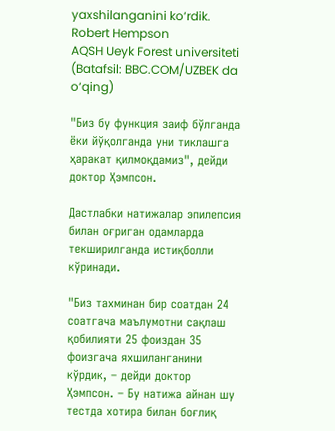yaxshilanganini ko‘rdik.
Robert Hempson
AQSH Ueyk Forest universiteti (Batafsil: BBC.COM/UZBEK da o‘qing)

"Биз бу функция заиф бўлганда ёки йўқолганда уни тиклашга ҳаракат қилмоқдамиз", дейди доктор Ҳэмпсон.

Дастлабки натижалар эпилепсия билан оғриган одамларда текширилганда истиқболли кўринади.

"Биз тахминан бир соатдан 24 соатгача маълумотни сақлаш қобилияти 25 фоиздан 35 фоизгача яхшиланганини кўрдик, – дейди доктор Ҳэмпсон. – Бу натижа айнан шу тестда хотира билан боғлиқ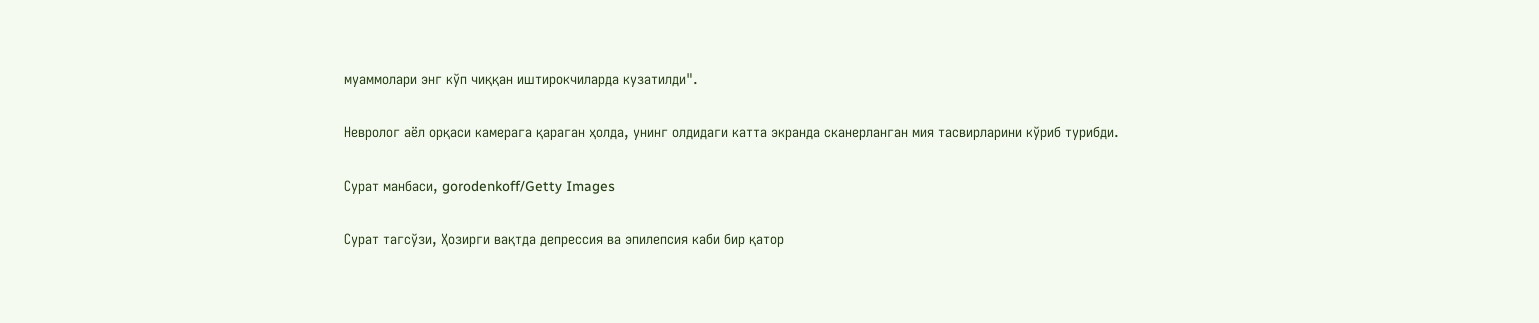муаммолари энг кўп чиққан иштирокчиларда кузатилди".

Невролог аёл орқаси камерага қараган ҳолда, унинг олдидаги катта экранда сканерланган мия тасвирларини кўриб турибди.

Сурат манбаси, gorodenkoff/Getty Images

Сурат тагсўзи, Ҳозирги вақтда депрессия ва эпилепсия каби бир қатор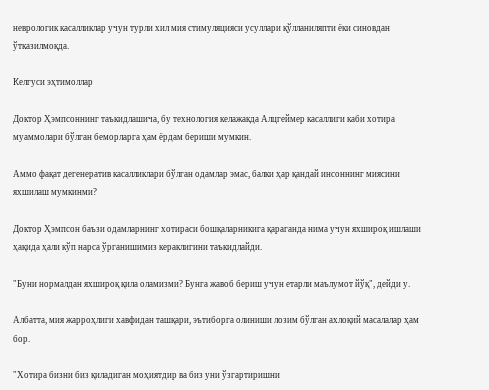неврологик касалликлар учун турли хил мия стимуляцияси усуллари қўлланиляпти ёки синовдан ўтказилмоқда.

Келгуси эҳтимоллар

Доктор Ҳэмпсоннинг таъкидлашича, бу технология келажакда Алцгеймер касаллиги каби хотира муаммолари бўлган беморларга ҳам ёрдам бериши мумкин.

Аммо фақат дегенератив касалликлари бўлган одамлар эмас, балки ҳар қандай инсоннинг миясини яхшилаш мумкинми?

Доктор Ҳэмпсон баъзи одамларнинг хотираси бошқаларникига қараганда нима учун яхшироқ ишлаши ҳақида ҳали кўп нарса ўрганишимиз кераклигини таъкидлайди.

"Буни нормалдан яхшироқ қила оламизми? Бунга жавоб бериш учун етарли маълумот йўқ", дейди у.

Албатта, мия жарроҳлиги хавфидан ташқари, эътиборга олиниши лозим бўлган ахлоқий масалалар ҳам бор.

"Хотира бизни биз қиладиган моҳиятдир ва биз уни ўзгартиришни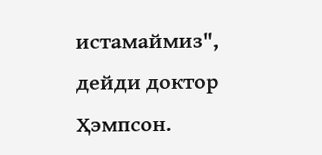истамаймиз", дейди доктор Ҳэмпсон.